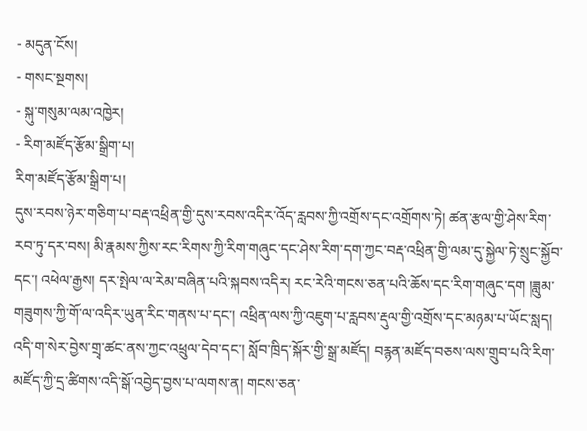- མདུན་ངོས།
- གསང་སྔགས།
- སྐུ་གསུམ་ལམ་འཁྱེར།
- རིག་མཛོད་རྩོམ་སྒྲིག་པ།
རིག་མཛོད་རྩོམ་སྒྲིག་པ།
དུས་རབས་ཉེར་གཅིག་པ་བརྡ་འཕྲིན་གྱི་དུས་རབས་འདིར་འོད་རླབས་ཀྱི་འགྲོས་དང་འགྲོགས་ཏེ། ཚན་རྩལ་གྱི་ཤེས་རིག་རབ་ཏུ་དར་བས། མི་རྣམས་ཀྱིས་རང་རིགས་ཀྱི་རིག་གཞུང་དང་ཤེས་རིག་དག་ཀྱང་བརྡ་འཕྲིན་གྱི་ལམ་དུ་སྐྱེལ་ཏེ་སྲུང་སྐྱོབ་དང་། འཕེལ་རྒྱས། དར་སྤེལ་ལ་རེམ་བཞིན་པའི་སྐབས་འདིར། རང་རེའི་གངས་ཅན་པའི་ཆོས་དང་རིག་གཞུང་དག །ཟླུམ་གཟུགས་ཀྱི་གོ་ལ་འདིར་ཡུན་རིང་གནས་པ་དང་། འཕྲིན་ལས་ཀྱི་འཇུག་པ་རླབས་རྡུལ་གྱི་འགྲོས་དང་མཉམ་པ་ཡོང་སླད། འདི་ག་སེར་བྱེས་གྲྭ་ཚང་ནས་ཀྱང་འཕྲུལ་དེབ་དང་། སློབ་ཁྲིད་སྐོར་གྱི་སྒྲ་མཛོད། བརྙན་མཛོད་བཅས་ལས་གྲུབ་པའི་རིག་མཛོད་ཀྱི་དྲ་ཚིགས་འདི་སྒོ་འབྱེད་བྱས་པ་ལགས་ན། གངས་ཅན་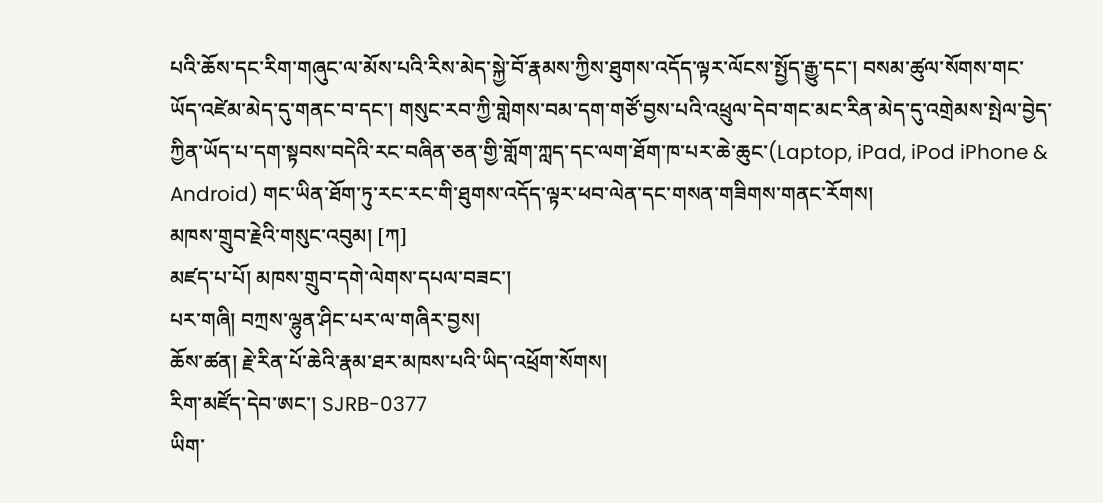པའི་ཆོས་དང་རིག་གཞུང་ལ་མོས་པའི་རིས་མེད་སྐྱེ་བོ་རྣམས་ཀྱིས་ཐུགས་འདོད་ལྟར་ལོངས་སྤྱོད་རྒྱུ་དང་། བསམ་ཚུལ་སོགས་གང་ཡོད་འཛེམ་མེད་དུ་གནང་བ་དང་། གསུང་རབ་ཀྱི་གླེགས་བམ་དག་གཙོ་བྱས་པའི་འཕྲུལ་དེབ་གང་མང་རིན་མེད་དུ་འགྲེམས་སྤེལ་བྱེད་ཀྱིན་ཡོད་པ་དག་སྟབས་བདེའི་རང་བཞིན་ཅན་གྱི་གློག་ཀླད་དང་ལག་ཐོག་ཁ་པར་ཆེ་ཆུང་(Laptop, iPad, iPod iPhone & Android) གང་ཡིན་ཐོག་ཏུ་རང་རང་གི་ཐུགས་འདོད་ལྟར་ཕབ་ལེན་དང་གསན་གཟིགས་གནང་རོགས།
མཁས་གྲུབ་རྗེའི་གསུང་འབུམ། [ཀ]
མཛད་པ་པོ། མཁས་གྲུབ་དགེ་ལེགས་དཔལ་བཟང་།
པར་གཞི། བཀྲས་ལྷུན་ཤིང་པར་ལ་གཞིར་བྱས།
ཆོས་ཚན། རྗེ་རིན་པོ་ཆེའི་རྣམ་ཐར་མཁས་པའི་ཡིད་འཕྲོག་སོགས།
རིག་མཛོད་དེབ་ཨང་། SJRB-0377
ཡིག་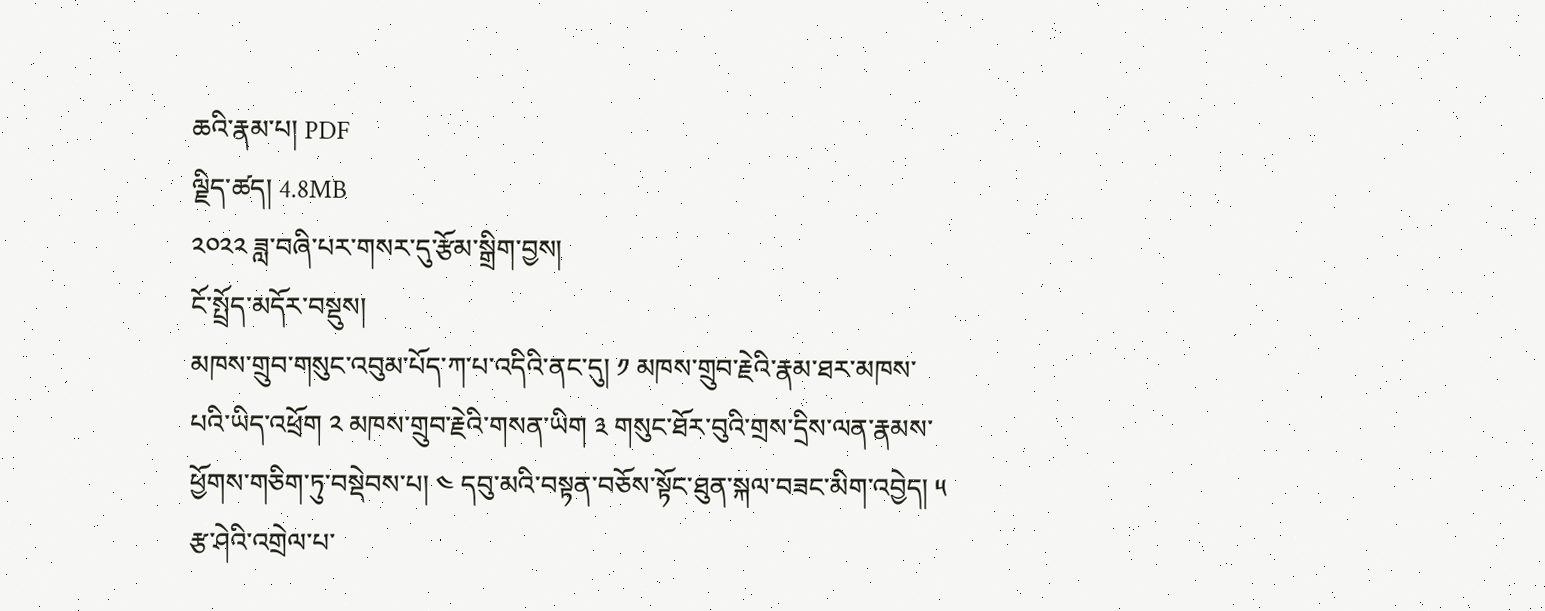ཆའི་རྣམ་པ། PDF
ལྗིད་ཚད། 4.8MB
༢༠༢༢ ཟླ་བཞི་པར་གསར་དུ་རྩོམ་སྒྲིག་བྱས།
ངོ་སྤྲོད་མདོར་བསྡུས།
མཁས་གྲུབ་གསུང་འབུམ་པོད་ཀ་པ་འདིའི་ནང་དུ། ༡ མཁས་གྲུབ་རྗེའི་རྣམ་ཐར་མཁས་པའི་ཡིད་འཕྲོག ༢ མཁས་གྲུབ་རྗེའི་གསན་ཡིག ༣ གསུང་ཐོར་བུའི་གྲས་དྲིས་ལན་རྣམས་ཕྱོགས་གཅིག་ཏུ་བསྡེབས་པ། ༤ དབུ་མའི་བསྟན་བཅོས་སྟོང་ཐུན་སྐལ་བཟང་མིག་འབྱེད། ༥ རྩ་ཤེའི་འགྲེལ་པ་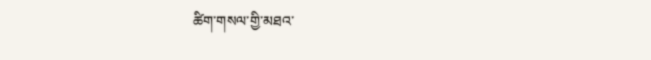ཚིག་གསལ་གྱི་མཐའ་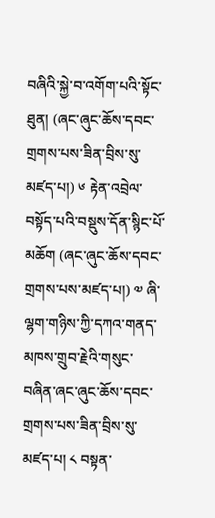བཞིའི་སྐྱེ་བ་འགོག་པའི་སྟོང་ཐུན། (ཞང་ཞུང་ཆོས་དབང་གྲགས་པས་ཟིན་བྲིས་སུ་མཛད་པ།) ༦ རྟེན་འབྲེལ་བསྟོད་པའི་བསྡུས་དོན་སྙིང་པོ་མཆོག (ཞང་ཞུང་ཆོས་དབང་གྲགས་པས་མཛད་པ།) ༧ ཞི་ལྷག་གཉིས་ཀྱི་དཀའ་གནད་མཁས་གྲུབ་རྗེའི་གསུང་བཞིན་ཞང་ཞུང་ཆོས་དབང་གྲགས་པས་ཟིན་བྲིས་སུ་མཛད་པ། ༨ བསྟན་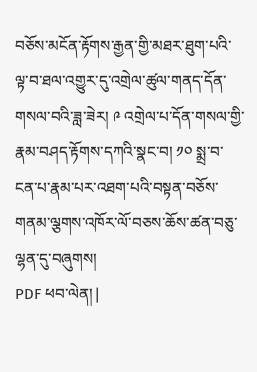བཅོས་མངོན་རྟོགས་རྒྱན་གྱི་མཐར་ཐུག་པའི་ལྟ་བ་ཐལ་འགྱུར་དུ་འགྲེལ་ཚུལ་གནད་དོན་གསལ་བའི་ཟླ་ཟེར། ༩ འགྲེལ་པ་དོན་གསལ་གྱི་རྣམ་བཤད་རྟོགས་དཀའི་སྣང་བ། ༡༠ སྨྲ་བ་ངན་པ་རྣམ་པར་འཐག་པའི་བསྟན་བཅོས་གནམ་ལྕགས་འཁོར་ལོ་བཅས་ཆོས་ཚན་བཅུ་ལྷན་དུ་བཞུགས།
PDF ཕབ་ལེན། |